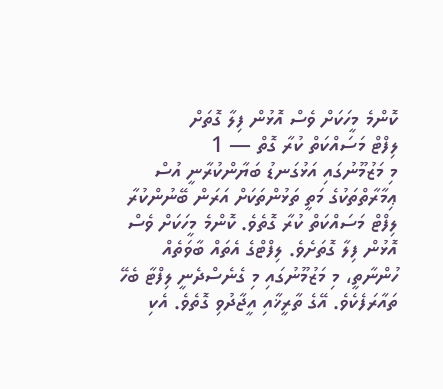ކޮންމެ މީހަކަށް ވެސް އޮޅުން ފިލާ ގޮތަށް
ލިފްޓް މަސައްކަތް ކުރާ ގޮތް — 1
މި މަޒުމޫނުގައި އަޅުގަނޑު ބަޔާންކުރާނީ އުސް ޢިމާރާތްތަކުގެ މަތީ ތަޅުންތަކަށް އަރަން ބޭނުންކުރާ ލިފްޓް މަސައްކަތް ކުރާ ގޮތެވެ. ކޮންމެ މީހަކަށް ވެސް އޮޅުން ފިލާ ގޮތަށެވެ. ލިފްޓްގެ އެތައް ބާވަތެއް ހުންނާތީ، މި މަޒުމޫނުގައި މި ގެނެސްދެނީ ލިފްޓާ ބެހޭ ތައާރަފެކެވެ. އޭގެ ތާރީޚާއި އީޖާދުވި ގޮތެވެ. އެކި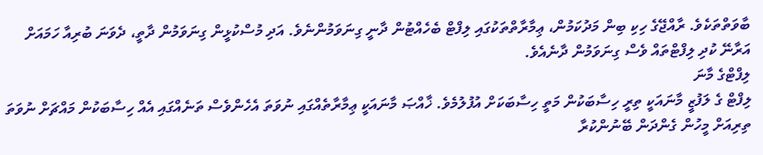ބާވަތްތަކެވެ. ރާއްޖޭގެ ހިކި ބިން މަދުކަމުން، ޢިމާރާތްތަކުގައި ލިފްޓް ބެހެއްޓުން ދާނީ ގިނަވަމުންނެވެ. އަދި މުސްކުޅީން ގިނަވަމުން ދާތީ، ދެވަނަ ބުރިއާ ހަމައަށް އަރާނޭ ކުދި ލިފްޓްތައް ވެސް ގިނަވަމުން ދާނެއެވެ.
ލިފްޓްގެ މާނަ
ލިފްޓް ގެ ލަފުޒީ މާނައަކީ ތިރީ ހިސާބަކުން މަތީ ހިސާބަކަށް އުފުލުމެވެ. ޚާއްޞަ މާނައަކީ ޢިމާރާތެއްގައި ނުވަތަ އެހެންވެސް ތަނެއްގައި އެއް ހިސާބަކުން މައްޗަށް ނުވަތަ ތިރިއަށް މީހުން ގެންދަން ބޭނުންކުރާ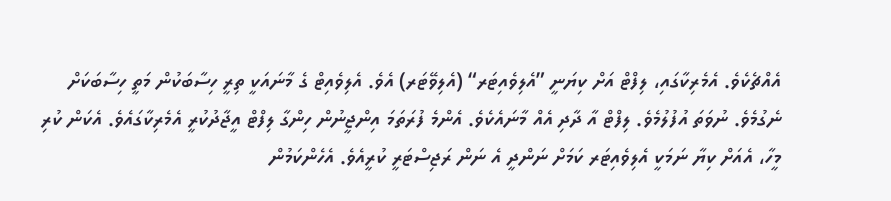އެއްޗެކެވެ. އެމެރިކާގައި، ލިފްޓް އަށް ކިޔަނީ ”އެލިވެއިޓަރ“ (އެލިވޭޓަރ) އެވެ. އެލިވެއިޓް ގެ މާނައަކީ ތިރީ ހިސާބަކުން މަތީ ހިސާބަކަށް ނެގުމެވެ. ނުވަތަ އުފުލުމެވެ. ލިފްޓް އާ ދާދި އެއް މާނައެކެވެ. އެންމެ ފުރަތަމަ އިންޖީނުން ހިންގާ ލިފްޓް އީޖާދުކުރީ އެމެރިކާގައެވެ. އެކަން ކުރި މީހާ، އެއަށް ކިޔާ ނަމަކީ އެލިވެއިޓަރ ކަމަށް ނަންދީ އެ ނަން ރަޖިސްޓަރީ ކުރީއެވެ. އެހެންކަމުން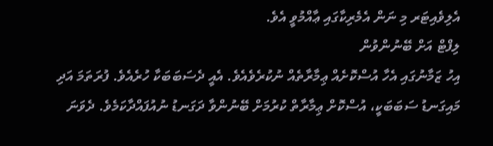އެލިވެއިޓަރ މި ނަން އެމެރިކާގައި ޢާއްމުވީ އެވެ.
ލިފްޓް އަށް ބޭނުންވުން
އިހު ޒަމާނުގައި އެހާ އުސްކޮށެއް ޢިމާރާތެއް ނުކުރެވެއެވެ. އެއީ ދެސަބަބަކާ ހުރެއެވެ. ފުރަތަމަ އަދި މައިގަނޑު ސަބަބަކީ، އުސްކޮށް ޢިމާރާތް ކުރުމަށް ބޭނުންވާ ދަގަނޑު ނުއުފައްދާކަމެވެ. ދެވަނަ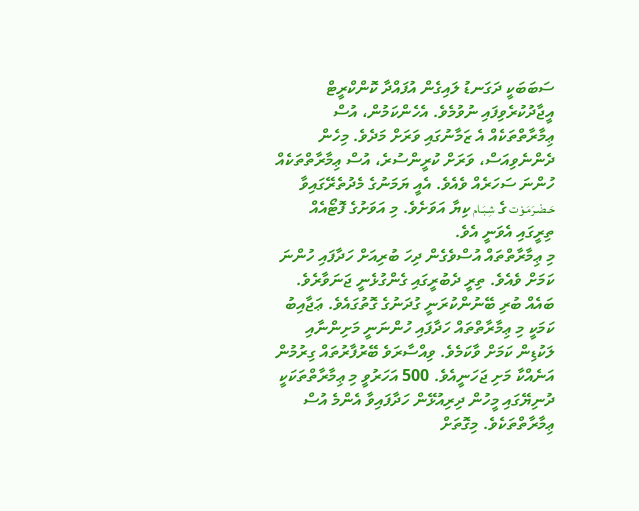ސަބަބަކީ ދަގަނޑު ލައިގެން އުފައްދާ ކޮންކްރީޓް އީޖާދުކުރެވިފައި ނުވުމެވެ. އެހެންކަމުން، އުސް ޢިމާރާތްތަކެއް އެ ޒަމާނުގައި ވަރަށް މަދެވެ. މިހެން ދެންނެވިއަސް، ވަރަށް ކުރީންސުރެ، އުސް ޢިމާރާތްތަކެއް ހުންނަ ސަހަރެއް ވެއެވެ. އެއީ ޔަމަނުގެ މެދުތެރޭގައިވާ حَـضْـرَمَـوْت ގެ شِـبَـام ކިޔާ އަވަށެވެ. މި އަވަށުގެ ފޮޓޯއެއް ތިރީގައި އެވަނީ އެވެ.
މި ޢިމާރާތްތައް އުސްވެގެން ދިހަ ބުރިއަށް ހަދާފައި ހުންނަ ކަމަށް ވެއެވެ. ތިރީ ދެބުރީގައި ގެންގުޅެނީ ޖަނަވާރެވެ. ބައެއް ބުރި ބޭނުންކުރަނީ ގުދަނުގެ ގޮތުގައެވެ. ޢަޖާއިބު ކަމަކީ މި ޢިމާރާތްތައް ހަދާފައި ހުންނަނީ މަށިންނާއި ލަކުޑިން ކަމަށް ވާކަމެވެ. ވިއްސާރަވެ ބޭރުފާރުތައް ގިރުމުން އަނެއްކާ މަށި ޖަހަނީއެވެ. 500 އަހަރުވީ މި ޢިމާރާތްތަކަކީ ދުނިޔޭގައި މީހުން ދިރިއުޅޭން ހަދާފައިވާ އެންމެ އުސް ޢިމާރާތްތަކެވެ. މިގޮތަށް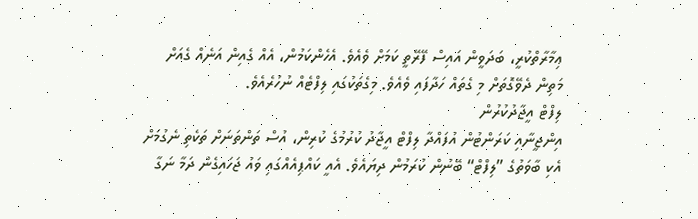ޢިމާރާތްކުރީ، ބަދަވީން އައިސް ފޭރޭތީ ކަމަށް ވެއެވެ. އެހެންކަމުން، އެއް ގެއިން އަނެއް ގެއަށް މަތިން ދެވޭގޮތަށް މި ގެތައް ހަދާފައި ވެއެވެ. މިގެތަކުގައި ލިފްޓެއް ނުހުރެއެވެ.
ލިފްޓް އީޖާދުކުރުން
އިންޖީނާއި ކަރަންޓުން އުފައްދާ ލިފްޓް އީޖާދު ކުރުމުގެ ކުރިން، އުސް ތަންތަނަށް ތަކެތި ނެގުމަށް އެކި ބާވަތުގެ ”ލިފްޓް“ ބޭނުން ކުރަމުން ދިޔައެވެ. އެއީ ކައްޕިއެއްގައި ވައު ޖަހައިގެން ދަމާ ނަގާ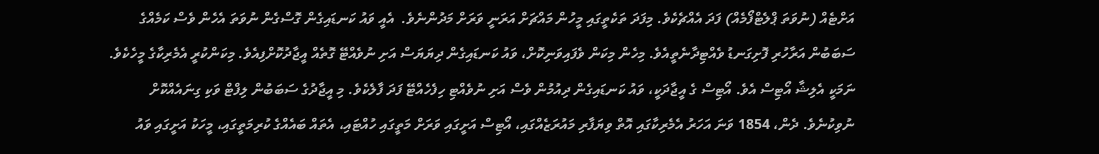އަށްޓެއް (ނުވަތަ ޕްލެޓްފޯމެއް) ފަދަ އެއްޗެކެވެ. މިފަދަ ތަކެތީގައި މީހުން މައްޗަށް އަރަނީ ވަރަށް މަދުންނެވެ.  އެއީ ވައު ކަނޑައިގެން ގޮސްގެން ނުވަތަ އެހެން ވެސް ކަމެއްގެ ސަބަބުން އަރާހުރި ފޮށިގަނޑު ވެއްޓިދާނެތީއެވެ. މިހެން މިކަން ވެފައިވަނިކޮށް، ވައު ކަނޑައިގެން ދިޔަޔަސް އަށި ނުވެއްޓޭ ގޮތެއް އީޖާދުކޮށްފިއެވެ. މިކަންކުރީ އެމެރިކާގެ މީހެކެވެ. ނަމަކީ އެލިޝާ އޯޓިސް އެވެ. އޯޓިސް ގެ އީޖާދަކީ، ވައު ކަނޑައިގެން ދިއުމުން ވެސް އަށި ނުވެއްޓި ހިފެހެއްޓޭ ފަދަ ފާލެކެވެ. މި އީޖާދުގެ ސަބަބުން ލިފްޓް ވަކި ގިނައެއްކޮށް ނުވިކުނެވެ. ދެން، 1854 ވަނަ އަހަރު އެމެރިކާގައި އޮތް ވިޔަފާރި މައުރަޒެއްގައި، އޯޓިސް އަށީގައި ވަރަށް މަތީގައި ހުއްޓައި، އެތައް ބައެއްގެ ކުރިމަތީގައި، މީހަކު އަށީގައި ވައު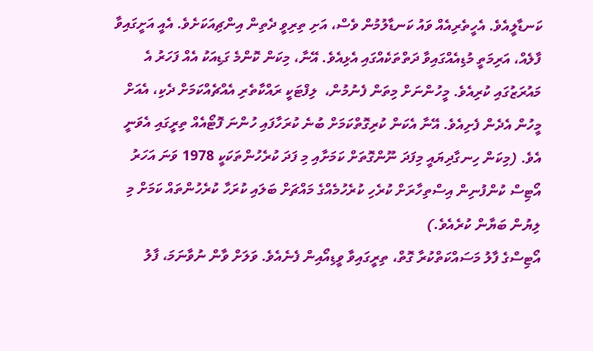ކަނޑާލީއެވެ. އެހީތެރިއެއް ވައު ކަނޑާލުމުން ވެސް، އަށި ތިރިވީ ދެތިން އިންޗިއަކަށެވެ. އެއީ އަށީގައިވާ ފާލެއް، އަރިމަތީ މުޑިއެއްގައިވާ ދަތްތަކެއްގައި އެޅިއެވެ. އޭނާ، މިކަން ކޮންމެ ގަޑިއަކު އެއް ފަހަރު އެ މައުރަޒުގައި ކުރިއެވެ. މީހުންނަށް މިތަން ފެނުމުން،  ލިފްޓަކީ ރައްކާތެރި އެއްޗެއްކަމަށް ދެކި، އެއަށް މީހުން އެދެން ފެށިއެވެ. އޭނާ އެކަން ކުރިގޮތްކަމަށް ބުނެ ކުރަހާފައި ހުންނަ ފޮޓޯއެއް ތިރީގައި އެވަނީ އެވެ. (މިކަން ހިނގާދިޔައީ މިފަދަ ނޫންގޮތަށް ކަމަށާއި މި ފަދަ ކުރެހުންތަކަކީ 1978 ވަނަ އަހަރު އޯޓިސް ކުންފުނިން އިސްތިހާރަށް ކުރެހި ކުރެހުމެއްގެ މައްޗަށް ބަލައި ކުރަހާ ކުރެހުންތައް ކަމަށް މި ލިޔުން ބަޔާން ކުރެއެވެ.)
އޯޓިސްގެ ފާލު މަސައްކަތްކުރާ ގޮތް، ތިރީގައިވާ ވީޑިއޯއިން ފެނެއެވެ. ވަލަށް ވާން ނުވާނަމަ، ފާލު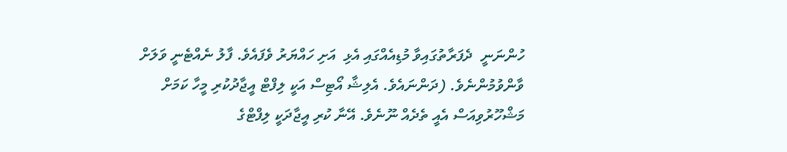ހުންނަނީ  ދެފަރާތުގައިވާ މުޑިއެއްގައި އެޅި  އަށި ހައްޔަރު ވެފައެވެ. ފާލު ނެއްޓެނީ ވަލަށް ވާންވުމުންނެވެ. (ދަންނައެވެ. އެލިޝާ އޯޓިސް އަކީ ލިފްޓް އީޖާދުކުރި މީހާ ކަމަށް މަޝްހޫރުވިއަސް އެއީ ތެދެއް ނޫނެވެ. އޭނާ ކުރި އީޖާދަކީ ލިފްޓްގެ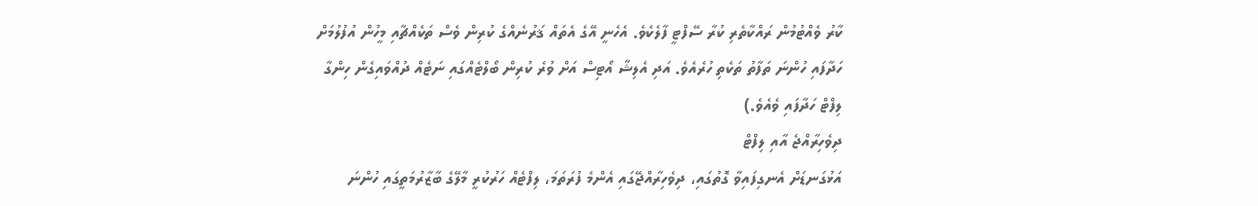ކާރު ވެއްޓުމުން ރައްކާތެރި ކުރާ ސޭފްޓީ ފާލެކެވެ. އެހެނީ އޭގެ އެތައް ޤަރުނެއްގެ ކުރިން ވެސް ތަކެއްޗާއި މީހުން އުފުލުމަށް ހަދާފައި ހުންނަ ތަފާތު ތަކެތި ހުރެއެވެ. އަދި އެލިޝާ އޯޓިސް އަށް ވުރެ ކުރިން ބޯލްޓެއްގައި ނަޓެއް ދުއްވައިގެން ހިންގާ ލިފްޓް ހަދާފައި ވެއެވެ.)
ދިވެހިރާއްޖެ އާއި ލިފްޓް
އަޅުގަނޑަށް އެނގިފައިވާ ގޮތުގައި، ދިވެހިރާއްޖޭގައި އެންމެ ފުރަތަމަ، ލިފްޓެއް ހަރުކުރީ މާލޭގެ ބާޒާރުމަތީގައި ހުންނަ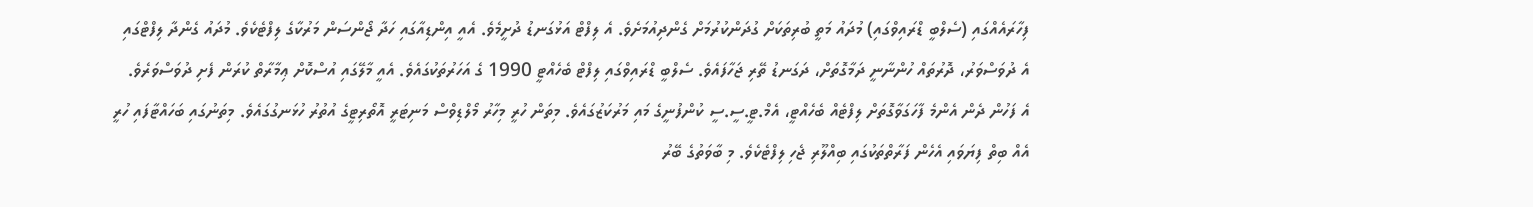ފިހާރައެއްގައި (ސެލްބީ ޑްރައިވްގައި) މުދައު މަތީ ބުރިތަކަށް ގުދަންކުރުމަށް ގެންދިއުމަށެވެ. އެ ލިފްޓް އަޅުގަނޑު ދުށީމެވެ. އެއީ އިންޑިއާގައި ހަދާ ޖޯންސަން މަރުކާގެ ލިފްޓެކެވެ. މުދައު ގެންދާ ލިފްޓްގައި އެ ދުވަސްވަރު، ދޮރުތައް ހުންނާނީ ދަމާގޮތަށް، ދަގަނޑު ތޭރި ޖަހާފައެވެ. ސެލްބީ ޑްރައިވްގައި ލިފްޓް ބެހެއްޓީ 1990 ގެ އަހަރުތަކުގައެވެ. އެއީ މާލޭގައި އުސްކޮށް ޢިމާރާތް ކުރަން ފެށި ދުވަސްވަރެވެ.
އެ ފަހުން ދެން އެންމެ ފާހަގަވާގޮތަށް ލިފްޓެއް ބެހެއްޓީ، އެމް.ޓީ.ސީ.ސީ ކުންފުނީގެ މައި މަރުކަޒުގައެވެ. މިތަން ހުރީ މިހާރު މޯލްޑިވްސް މަނިޓަރީ އޮތޯރިޓީގެ އުތުރު ހުޅަނގުގައެވެ. މިތަނުގައި ބަހައްޓާފައި ހުރީ އެއް ބިތް ފިޔަވައި އެހެން ފަރާތްތަކުގައި ބިއްލޫރި ޖެހި ލިފްޓެކެވެ. މި ބާވަތުގެ ބޭރު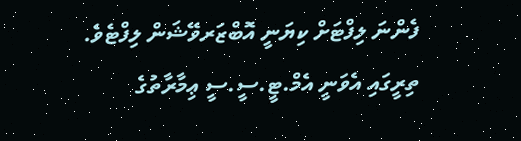ފެންނަ ލިފްޓަށް ކިޔަނީ އޮބްޒަރވޭޝަން ލިފްޓެވެ. ތިރީގައި އެވަނީ އެމް.ޓީ.ސީ.ސީ ޢިމާރާތުގެ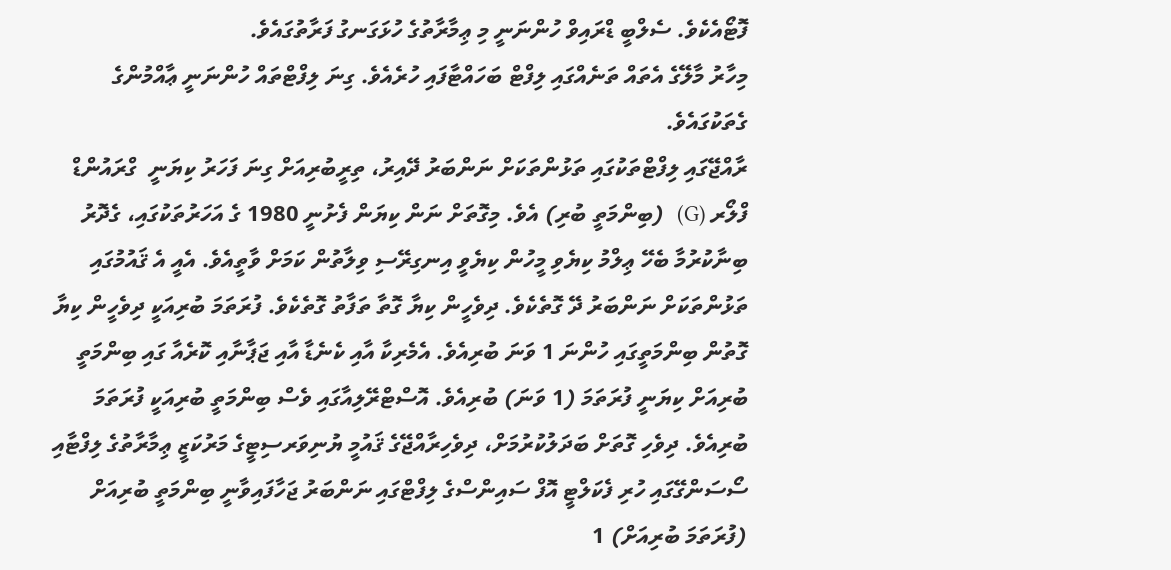ފޮޓޯއެކެވެ. ސެލްބީ ޑްރައިވް ހުންނަނީ މި ޢިމާރާތުގެ ހުޅަގަނގު ފަރާތުގައެވެ.
މިހާރު މާލޭގެ އެތައް ތަނެއްގައި ލިފްޓް ބަހައްޓާފައި ހުރެއެވެ. ގިނަ ލިފްޓްތައް ހުންނަނީ ޢާއްމުންގެ ގެތަކުގައެވެ.
ރާއްޖޭގައި ލިފްޓްތަކުގައި ތަޅުންތަކަށް ނަންބަރު ދޭއިރު، ތިރީބުރިއަށް ގިނަ ފަހަރު ކިޔަނީ  ގްރައުންޑް ފްލޯރ (G)  (ބިންމަތީ ބުރި) އެވެ. މިގޮތަށް ނަން ކިޔަން ފެށުނީ 1980 ގެ އަހަރުތަކުގައި، ގެދޮރު ބިނާކުރުމާ ބެހޭ ޢިލްމު ކިޔެވި މީހުން ކިޔެވީ އިނގިރޭސި ވިލާތުން ކަމަށް ވާތީއެވެ. އެއީ އެ ޤައުމުގައި ތަޅުންތަކަށް ނަންބަރު ދޭ ގޮތެކެވެ. ދިވެހީން ކިޔާ ގޮތާ ތަފާތު ގޮތެކެވެ. ފުރަތަމަ ބުރިއަކީ ދިވެހީން ކިޔާ ގޮތުން ބިންމަތީގައި ހުންނަ 1 ވަނަ ބުރިއެވެ. އެމެރިކާ އާއި ކެނެޑާ އާއި ޖަޕާނާއި ކޮރެއާ ގައި ބިންމަތީ ބުރިއަށް ކިޔަނީ ފުރަތަމަ (1 ވަނަ) ބުރިއެވެ. އޮސްޓްރޭލިއާގައި ވެސް ބިންމަތީ ބުރިއަކީ ފުރަތަމަ ބުރިއެވެ. ދިވެހި ގޮތަށް ބަދަލުކުރުމަށް، ދިވެހިރާއްޖޭގެ ޤައުމީ ޔުނިވަރސިޓީގެ މަރުކަޒީ ޢިމާރާތުގެ ލިފްޓާއި ސޯސަންގޭގައި ހުރި ފެކަލްޓީ އޮފް ސައިންސްގެ ލިފްޓްގައި ނަންބަރު ޖަހާފައިވާނީ ބިންމަތީ ބުރިއަށް (ފުރަތަމަ ބުރިއަށް) 1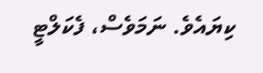ކިޔައެވެ. ނަމަވެސް، ފެކަލްޓީ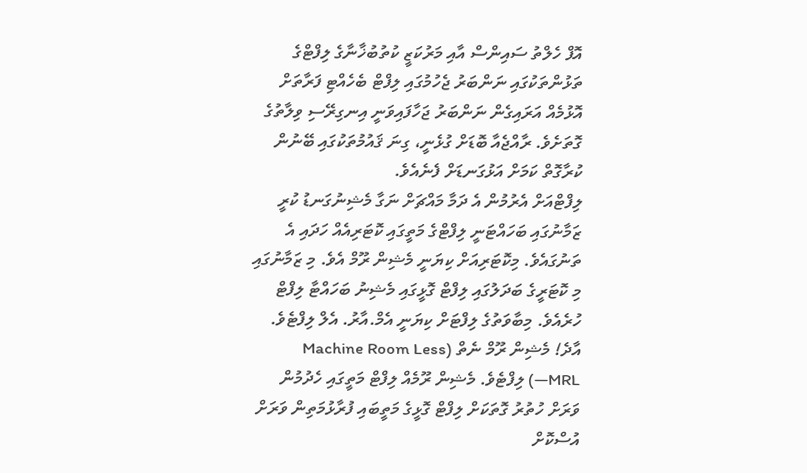އޮފް ހެލްތު ސައިންސް އާއި މަރުކަޒީ ކުތުބުޚާނާގެ ލިފްޓްގެ ތަޅުންތަކުގައި ނަންބަރު ޖެހުމުގައި ލިފްޓް ބެހެއްޓި ފަރާތަށް އޮޅުމެއް އަރައިގެން ނަންބަރު ޖަހާފައިވަނީ އިނގިރޭސި ވިލާތުގެ ގޮތަށެވެ. ރާއްޖެއާ ބޮޑަށް ގުޅެނީ، ގިނަ ޤައުމުތަކުގައި ބޭނުން ކުރާގޮތް ކަމަށް އަޅުގަނޑަށް ފެނެއެވެ.
ލިފްޓްއަށް އެރުމުން އެ ދަމާ މައްޗަށް ނަގާ މެޝިނުގަނޑު ކުރީ ޒަމާނުގައި ބަހައްޓަނީ ލިފްޓްގެ މަތީގައި ކޮޓަރިއެއް ހަދައި އެ ތަނުގައެވެ. މިކޮޓަރިއަށް ކިޔަނީ މެޝިން ރޫމް އެވެ. މި ޒަމާނުގައި މި ކޮޓަރީގެ ބަދަލުގައި ލިފްޓް ގޮޅީގައި މެޝިނު ބަހައްޓާ ލިފްޓް ހުރެއެވެ. މިބާވަތުގެ ލިފްޓަށް ކިޔަނީ އެމް.އާރު. އެލް ލިފްޓެވެ. އާދެ! މެޝިން ރޫމް ނެތް (Machine Room Less —MRL) ލިފްޓެވެ. މެޝިން ރޫމެއް ލިފްޓް މަތީގައި ހެދުމުން ވަރަށް ހުތުރު ގޮތަކަށް ލިފްޓް ގޮޅީގެ މަތީބައި ފުރާޅުމަތިން ވަރަށް އުސްކޮށް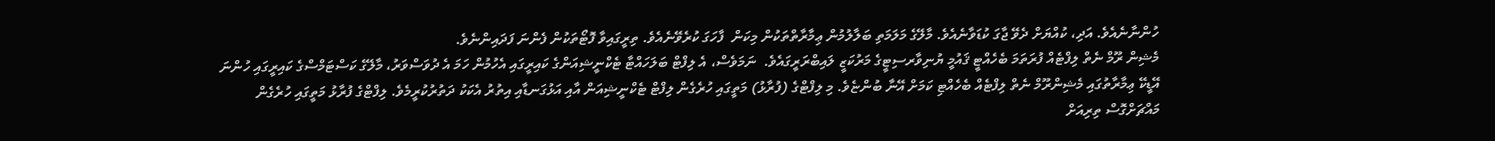ހުންނާނެއެވެ. އަދި، ކުއްޔަށް ދެވޭ ޖާގަ ކުޑަވާނެއެވެ. މާލޭގެ މަލަމަތި ބަލާލުމުން ޢިމާރާތްތަކުން މިކަން  ފާހަގަ ކުރެވޭނެއެވެ. ތިރީގައިވާ ފޮޓޯތަކުން ފެންނަ ފަދައިންނެވެ.
މެޝިން ރޫމް ނެތް ލިފްޓެއް ފުރަތަމަ ބެހެއްޓީ ޤައުމީ ޔުނިވާރސިޓީގެ މަރުކަޒީ ލައިބްރަރީގައެވެ.  ނަމަވެސް، އެ ލިފްޓް ބަލަހައްޓާ ޓެކްނީޝިއަންގެ ކައިރީގައި އެހުމުން ހަމަ އެ ދުވަސްވަރު، މާލޭގެ ކަސްޓަމްސްގެ ކައިރީގައި ހުންނަ އޭޑީކޭ ޢިމާރާތުގައި މެޝިންރޫމް ނެތް ލިފްޓެއް ބެހެއްޓި ކަމަށް އޭނާ ބުންޏެވެ. މި ލިފްޓްގެ (ފުރާޅު) މަތީގައި ހުރެގެން ލިފްޓް ޓެކްނީޝިއަން އާއި އަޅުގަނޑާއި އިތުރު އެކަކު ދަތުރުކުރީމެވެ. ލިފްޓްގެ ފުރާޅު މަތީގައި ހުރެގެން މައްޗަށްގޮސް ތިރިއަށް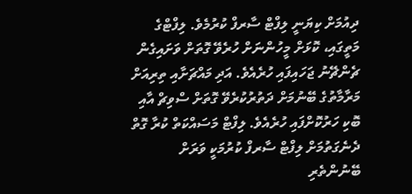ދިއުމަށް ކިޔަނީ ލިފްޓް ސާރފް ކުރުމެވެ. ލިފްޓްގެ މަތީގައި، ކޮޅަށް މީހުންނަށް ހުރެވޭ ގޮތަށް ވަށައިގެން ޗެންޗޭނު ޖަހައިފައި ހުރެއެވެ. އަދި މައްޗަށާއި ތިރިއަށް މަރާމާތުގެ ބޭނުމަށް ދަތުރުކުރެވޭ ގޮތަށް ސްވިޗް އާއި ބޮކި ހަރުކޮށްފައި ހުރެއެވެ. ލިފްޓް މަސައްކަތް ކުރާ ގޮތް ދެނެގަތުމަށް ލިފްޓް ސާރފް ކުރުމަކީ ވަރަށް ބޭނުންތެރި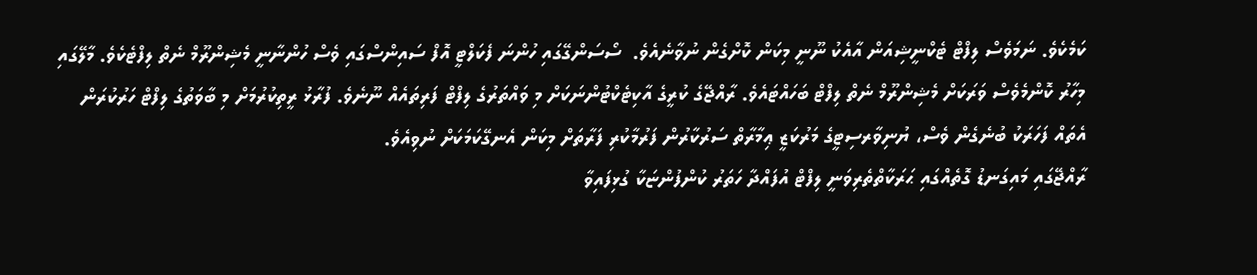ކަމެކެވެ. ނަމަވެސް ލިފްޓް ޓެކްނީޝިއަން އާއެކު ނޫނީ މިކަން ކޮށްގެން ނުވާނެއެވެ.  ސޯސަންގޭގައި ހުންނަ ފެކަލްޓީ އޮފް ސައިންސްގައި ވެސް ހުންނާނީ މެޝިންރޫމް ނެތް ލިފްޓެކެވެ. މާލޭގައި މިހާރު ކޮންމެވެސް ވަރަކަށް މެޝިންރޫމް ނެތް ލިފްޓް ބަހައްޓައެވެ. ރާއްޖޭގެ ކުރީގެ އާކިޓެކްޓުންނަކަށް މި ވައްތަރުގެ ލިފްޓް ފަރިތައެއް ނޫނެވެ. ފުރާޅު ރީތިކުރުމަށް މި ބާވަތުގެ ލިފްޓް ހަރުކުރަން އެތައް ފަހަރަކު ބުނެގެން ވެސް، ޔުނިވާރސިޓީގެ މަރުކަޒީ ޢިމާރާތް ސަރުކާރުން ފަރުމާކުރި ފަރާތަށް މިކަން އެނގޭކަމަކަށް ނުވިއެވެ.
ރާއްޖޭގައި މައިގަނޑު ގޮތެއްގައި ޙަރަކާތްތެރިވަނީ ލިފްޓް އުފައްދާ ހަތަރު ކުންފުންޏަކާ ގުޅިފައިވާ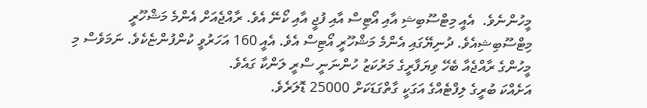މީހުންނެވެ.  އެއީ މިޓްސޫބިޝި އާއި އޯޓިސް އާއި ފުޖީ އާއި ކޯނޭ އެވެ. ރާއްޖެއަށް އެންމެ މަޝްހޫރީ މިޓްސޫބިޝިއެވެ. ދުނިޔޭގައި އެންމެ މަޝްހޫރީ އޯޓިސް އެވެ. އެއީ 160 އަހަރުވީ ކުންފުންޏެކެވެ. ނަމަވެސް މި މީހުންގެ ރާއްޖެއާ ބެހޭ ވިޔަފާރީގެ މަރުކަޒު ހުންނަނީ ސްރީ ލަންކާ ގައެވެ.
އަށެއްކަ ބުރީގެ ލިފްޓެއްގެ އަގަކީ ގާތްގަޑަކަށް 25000 ޑޮލަރެވެ.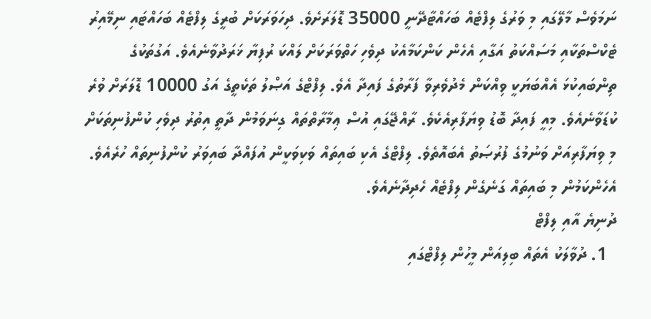ނަމަވެސް މާލޭގައި މި ވަރުގެ ލިފްޓެއް ބަހައްޓާދޭނީ 35000 ޑޮލަރަށެވެ. ދިހަވަރަކަށް ބުރީގެ ލިފްޓެއް ބަހައްޓައި ނިމޭއިރު ޓެކްސްތަކާއި މަސައްކަތު އަގާއި އެހެން ކަންކަމާއެކު ދިވެހި ހަތްވަރަކަށް ލައްކަ ރުފިޔާ ޚަރަދުވާނެއެވެ. އަގުތަކުގެ ތިންބައިކުޅަ އެއްބަޔަކީ ވިއްކަން މެދުވެރިވާ ފަރާތުގެ ފައިދާ އެވެ. ލިފްޓްގެ އަޞްލު ތަކެތީގެ އަގު 10000 ޑޮލަރަށް ވުރެ ކުޑަވާނެއެވެ. މިއީ ފައިދާ ބޮޑު ވިޔަފާރިއެކެވެ. ރާއްޖޭގައި އުސް ޢިމާރާތްތައް ގިނަވަމުން ދާތީ އިތުރު ދިވެހި ކުންފުނިތަކަށް މި ވިޔަފާރިއަށް ވަނުމުގެ ފުރުޞަތު އެބައޮތެވެ. ލިފްޓްގެ އެކި ބައިތައް ވަކިވަކީން އުފައްދާ ބައިވަރު ކުންފުނިތައް ހުރެއެވެ. އެހެންކަމުން މި ބައިތައް ގަނެގެން ލިފްޓެއް ހެދިދާނެއެވެ.
ދުނިޔެ އާއި ލިފްޓް
  1. ދުވާލަކު އެތައް ބިލިއަން މީހުން ލިފްޓްގައި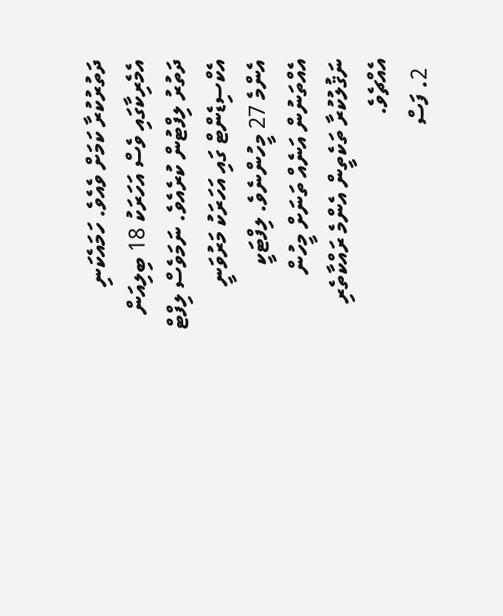ދަތުރުކުރާ ކަމަށް ވެއެވެ. ހަމައެކަނި އެމެރިކާގައި ވެސް އަހަރަކު 18 ބިލިއަން ދަތުރު ލިފްޓުން ކުރެއެވެ. ނަމަވެސް ލިފްޓް އެކްސިޑެންޓް ގައި އަހަރަކު މަރުވަނީ އެންމެ 27 މީހުންނެވެ. ލިފްޓަކީ އެއްތަނުން އަނެއް ތަނަށް މީހުން ނަޤުލުކުރާ ތަކެތީން އެންމެ ރައްކާތެރި އެއްޗެވެ.
  2. ފަސް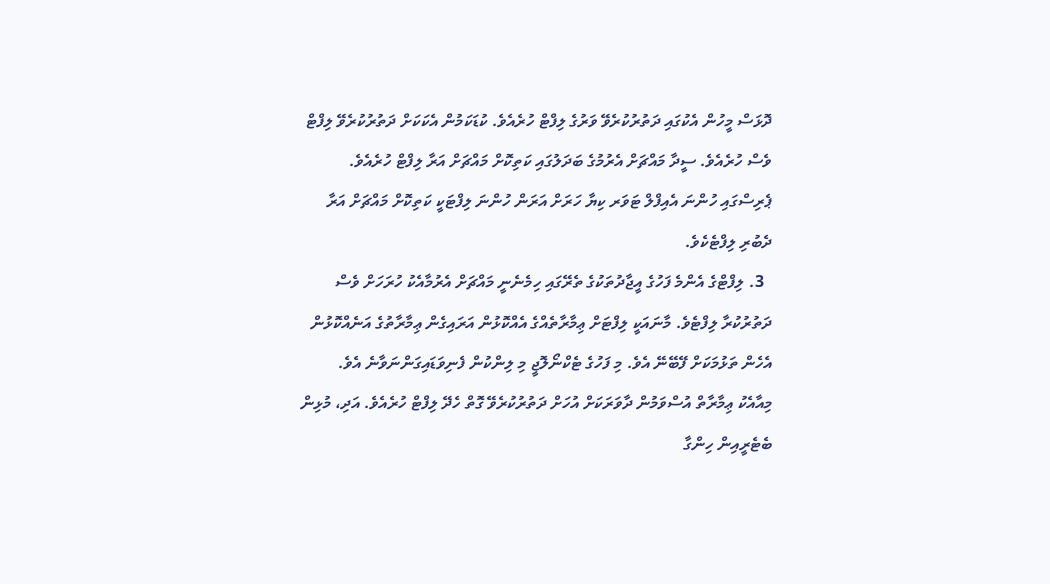ދޮޅަސް މީހުން އެކުގައި ދަތުރުކުރެވޭ ވަރުގެ ލިފްޓް ހުރެއެވެ. ކުޑަކަމުން އެކަކަށް ދަތުރުކުރެވޭ ލިފްޓް ވެސް ހުރެއެވެ. ސީދާ މައްޗަށް އެރުމުގެ ބަދަލުގައި ކަތިކޮށް މައްޗަށް އަރާ ލިފްޓް ހުރެއެވެ. ޕެރިސްގައި ހުންނަ އެއިފްލް ޓަވަރ ކިޔާ ހަރަށް އަރަން ހުންނަ ލިފްޓަކީ ކަތިކޮށް މައްޗަށް އަރާ ދެބުރި ލިފްޓެކެވެ.
  3. ލިފްޓްގެ އެންމެ ފަހުގެ އީޖާދުތަކުގެ ތެރޭގައި ހިމެނެނީ މައްޗަށް އެރުމާއެކު ހުރަހަށް ވެސް ދަތުރުކުރާ ލިފްޓެވެ. މާނައަކީ ލިފްޓަށް ޢިމާރާތެއްގެ އެއްކޮޅުން އަރައިގެން ޢިމާރާތުގެ އަނެއްކޮޅުން އެހެން ތަޅުމަކަށް ފޭބޭނޭ އެވެ. މި ފަހުގެ ޓެކްނޯލޮޖީ މި ލިންކުން ފެނިވަޑައިގަންނަވާނެ އެވެ. މިއާއެކު ޢިމާރާތް އުސްވަމުން ދާވަރަކަށް އުހަށް ދަތުރުކުރެވޭ ގޮތް ހެދޭ ލިފްޓް ހުރެއެވެ. އަދި، މުޅިން ބެޓެރީއިން ހިންގާ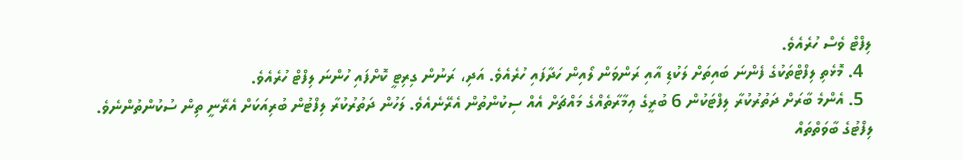ލިފްޓް ވެސް ހުރެއެވެ.
  4. މޮޅެތި ލިފްޓްތަކުގެ ފެންނަ ބައިތަށް ލަކުޑި އާއި ރަންވަން ލޯއިން ހަދާފައި ހުރެއެވެ. އަދި، ރަނުން ގިރިޓީ ކޮށްފައި ހުންނަ ލިފްޓް ހުރެއެވެ.
  5. އެންމެ ބާރަށް ދަތުރުކުރާ ލިފްޓަކުން 6 ބުރީގެ ޢިމާރާތެއްގެ މައްޗަށް އެއް ސިކުންތުން އެރޭނެއެވެ. ލަހުން ދަތުރުކުރާ ލިފްޓުން ބުރިއަކަށް އެރޭނީ ތިން ސުކުންތުންނެވެ.
ލިފްޓުގެ ބާވަތްތައް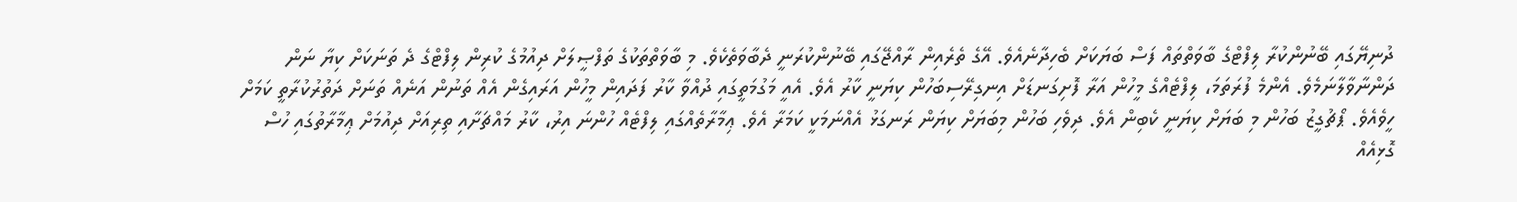ދުނިޔޭގައި ބޭނުންކުރާ ލިފްޓްގެ ބާވަތްތައް ފަސް ބަޔަކަށް ބެހިދާނެއެވެ. އޭގެ ތެރެއިން ރާއްޖޭގައި ބޭނުންކުރަނީ ދެބާވަތެކެވެ. މި ބާވަތްތަކުގެ ތަފްޞީލަށް ދިއުމުގެ ކުރިން ލިފްޓްގެ ދެ ތަނަކަށް ކިޔާ ނަން ދަންނާވާލާނަމެވެ. އެންމެ ފުރަތަމަ، ލިފްޓެއްގެ މީހުން އަރާ ފޮށިގަނޑަށް އިނގިރޭސިބަހުން ކިޔަނީ ކާރު އެވެ. އެއީ މަގުމަތީގައި ދުއްވާ ކާރު ފަދައިން މީހުން އަރައިގެން އެއް ތަނުން އަނެއް ތަނަށް ދަތުރުކުރާތީ ކަމަށް ހީވެއެވެ. ޕޯޗުގީޒު ބަހުން މި ބަޔަށް ކިޔަނީ ކެބިން އެވެ. ދިވެހި ބަހުން މިބަޔަށް ކިޔަން ރަނގަޅު އެއްނަމަކީ ކަމަރާ އެވެ. ޢިމާރާތެއްގައި ލިފްޓެއް ހުންނަ އިރު، ކާރު މައްޗަށާއި ތިރިއަށް ދިއުމަށް ޢިމާރާތުގައި ހުސް ގޮޅިއެއް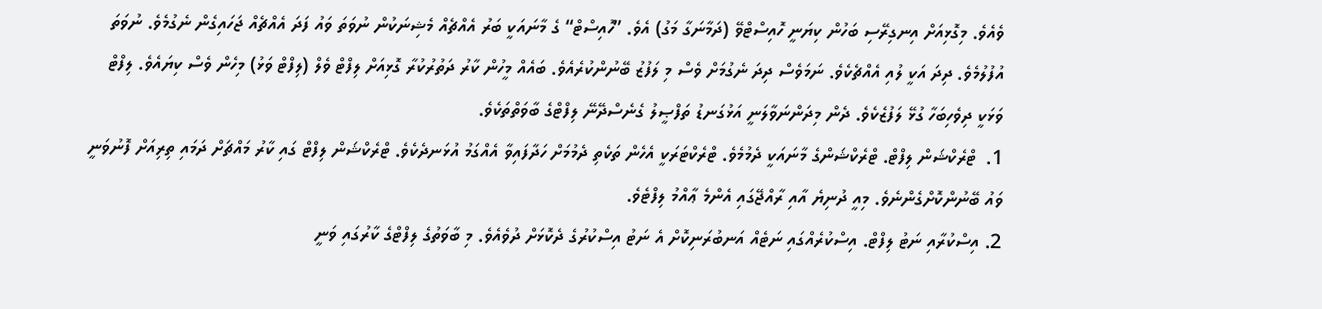ވެއެވެ. މިގޮޅިއަށް އިނގިރޭސި ބަހުން ކިޔަނީ ހޮއިސްޓްވޭ (ދަމާނަގާ މަގު) އެވެ. ”ހޮއިސްޓް“ ގެ މާނައަކީ ބަރު އެއްޗެއް މެޝިނަކުން ނުވަތަ ވައު ފަދަ އެއްޗެއް ޖަހައިގެން ނެގުމެވެ. ނުވަތަ އުފުލުމެވެ. ދިދަ އަކީ ލުއި އެއްޗެކެވެ. ނަމަވެސް ދިދަ ނެގުމަށް ވެސް މި ލަފުޒު ބޭނުންކުރެއެވެ. ބައެއް މީހުން ކާރު ދަތުރުކުރާ ގޮޅިއަށް ލިފްޓް ވެލް (ލިފްޓް ވަޅު) މިހެން ވެސް ކިޔައެވެ. ލިފްޓް ވަޅަކީ ދިވެހިބަހާ ގުޅޭ ލަފުޒެކެވެ. ދެން މިދަންނަވާލަނީ އަޅުގަނޑު ތަފްޞީލު ގެނެސްދޭނޭ ލިފްޓްގެ ބާވަތްތަކެވެ.
1.  ޓްރެކްޝަން ލިފްޓް. ޓްރެކްޝަންގެ މާނައަކީ ދެމުމެވެ. ޓްރެކްޓަރަކީ އެހެން ތަކެތި ދެމުމަށް ހަދާފައިވާ އެއްގަމު އުޅަނދެކެވެ. ޓްރެކްޝަން ލިފްޓް ގައި ކާރު މައްޗަށް ދަމައި ތިރިއަށް ފޮނުވަނީ ވައު ބޭނުންކޮށްގެންނެވެ. މިއީ ދުނިޔެ އާއި ރާއްޖޭގައި އެންމެ ޢާއްމު ލިފްޓެވެ.
2. އިސްކުރާއި ނަޓު ލިފްޓް. އިސްކުރެއްގައި ނަޓެއް އަނބުރަނިކޮށް އެ ނަޓު އިސްކުރުގެ ދެކޮޅަށް ދުވެއެވެ. މި ބާވަތުގެ ލިފްޓްގެ ކާރުގައި ވަނީ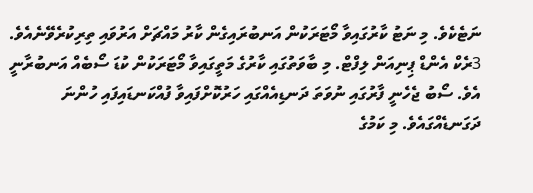ނަޓެކެވެ. މި ނަޓު ކާރުގައިވާ މޯޓަރަކުން އަނބުރައިގެން ކާރު މައްޗަށް އަރުވައި ތިރިކުރެވޭނެއެވެ.
3ރެކް އެންޑް ޕިނިއަން ލިފްޓް. މި ބާވަތުގައި ކާރުގެ މަތީގައިވާ މޯޓަރަކުން ކުޑަ ސޯބެއް އަނބުރާނީ އެވެ. ސޯބު ޖެހެނީ ފާރުގައި ނުވަތަ ދަނޑިއެއްގައި ހަރުކޮށްފައިވާ ފުއްކަނޑައިފައި ހުންނަ ދަގަނޑެއްގައެވެ. މި ކަމުގެ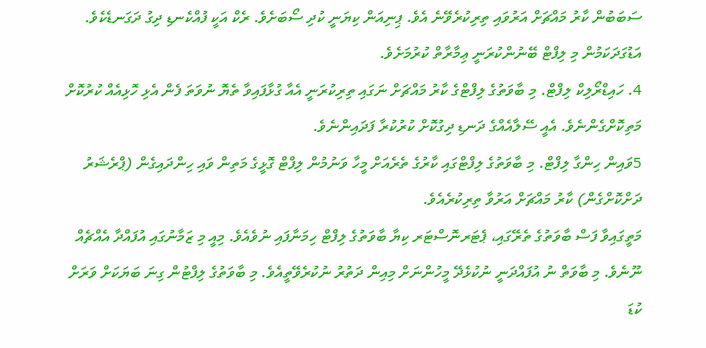ސަބަބުން ކާރު މައްޗަށް އަރުވައި ތިރިކުރެވޭނެ އެވެ. ޕިނިއަން ކިޔަނީ ކުދި ސޯބަށެވެ. ރެކް އަކީ ފުއްކެނޑި ދިގު ދަގަނޑެކެވެ. އަޑުގަދަކަމުން މި ލިފްޓް ބޭނުންކުރަނީ ޢިމާރާތް ކުރުމަށެވެ.
4. ހައިޑްރޯލިކް ލިފްޓް. މި ބާވަތުގެ ލިފްޓްގެ ކާރު މައްޗަށް ނަގައި ތިރިކުރަނީ އެއާ ގުޅާފައިވާ ތެޔޮ ނުވަތަ ފެން އެޅި ހޮޅިއެއް ކުރުކޮށް މަތިކޮށްގެންނެވެ. އެއީ ސޭލާއެއްގެ ދަނޑި ދިގުކޮށް ކުރުކުރާ ފަދައިންނެވެ.
5ވައިން ހިންގާ ލިފްޓް. މި ބާވަތުގެ ލިފްޓްގައި ކާރުގެ ތެރެއަށް މީހާ ވަނުމުން ލިފްޓް ގޮޅީގެ މަތިން ވައި ހިންދައިގެން (ޕްރެޝަރު ދަށްކޮށްގެން) ކާރު މައްޗަށް އަރުވާ ތިރިކުރެއެވެ.
މަތީގައިވާ ފަސް ބާވަތުގެ ތެރޭގައި، ޕެޓަރނޮސްޓަރ ކިޔާ ބާވަތުގެ ލިފްޓް ހިމަނާފައި ނުވެއެވެ. މިއީ މި ޒަމާނުގައި އުފައްދާ އެއްޗެއް ނޫނެވެ. މި ބާވަތް ނު އުފައްދަނީ ނުކުޅެދޭ މީހުންނަށް މިއިން ދަތުރު ނުކުރެވޭތީއެވެ. މި ބާވަތުގެ ލިފްޓުން ގިނަ ބަޔަކަށް ވަރަށް ކުޑަ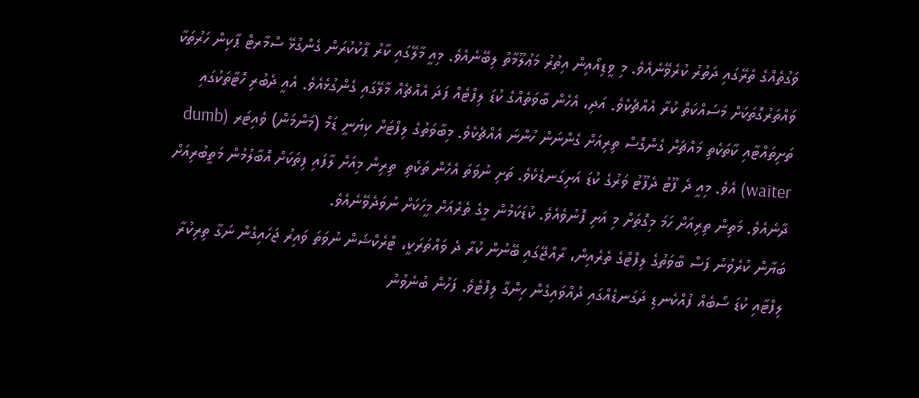ވަގުތެއްގެ ތެރޭގައި ދަތުރު ކުރެވޭނެއެވެ. މި ވީޑިއޯއިން އިތުރު މަޢުލޫމާތު ލިބޭނެއެވެ. މިއީ މާލޭގައި ކާރު ޕާކުކުރަން ގެންގުޅޭ ސްމާރޓް ޕާކިން ހަރުތަކާ ވައްތަރުގޮތަކަށް މަސައްކަތް ކުރާ އެއްޗެކެވެ. އަދި، އެހެން ބާވަތެއްގެ ކުޑަ ލިފްޓެއް ފަދަ އެއްޗެއް މާލޭގައި ގެންގުޅެއެވެ. އެއީ ދެބުރި ހޮޓާތަކުގައި ތަށިތައްޓާއި ކާތަކެތި މައްޗަށް ގެންގޮސް ތިރިއަށް ގެންނަން ހުންނަ އެއްޗެކެވެ. މިބާވަތުގެ ލިފްޓަށް ކިޔަނީ ޑަމް (މަންމަން) ވެއިޓަރ (dumb waiter) އެވެ. މިއީ ދެ ފޫޓު ދެފޫޓު ވަރުގެ ކުޑަ އަށިގަނޑެކެވެ. ތަށި ނުވަތަ އެހެން ތަކެތި  ތިރިން މިއަށް ލާފައި ފިތަކަށް އޮބާލުމުން މަތީބުރިއަށް ދާނެއެވެ. މަތިން ތިރިއަށް ހަމަ މިގޮތަށް މި އަށި ފޮނުވެއެވެ. ކުޑަކަމުން މީގެ ތެރެއަށް މީހަކަށް ނުވަދެވޭނެއެވެ.
ބަޔާން ކުރެވުނު ފަސް ބާވަތުގެ ލިފްޓްގެ ތެރެއިން، ރާއްޖޭގައި ބޭނުން ކުރާ ދެ ވައްތަރަކީ، ޓްރެކްޝަން ނުވަތަ ވައިރު ޖަހައިގެން ނަގާ ތިރިކުރާ ލިފްޓާއި ކުޑަ ސޯބެއް ފުއްކެނޑި ދަގަނޑެއްގައި ދުއްވައިގެން ހިންގާ ލިފްޓެވެ. ފަހުން ބުނެވުނު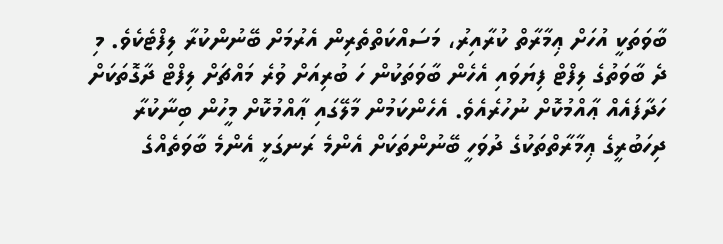ބާވަތަކީ އުހަށް ޢިމާރާތް ކުރާއިރު، މަސައްކަތްތެރިން އެރުމަށް ބޭނުންކުރާ ލިފްޓެކެވެ. މި ދެ ބާވަތުގެ ލިފްޓް ފިޔަވައި އެހެން ބާވަތަކުން ހަ ބުރިއަށް ވުރެ މައްޗަށް ލިފްޓް ދާގޮތަކަށް ހަދާފައެއް ޢާއްމުކޮށް ނުހުރެއެވެ. އެހެންކަމުން މާލޭގައި ޢާއްމުކޮށް މީހުން ބިނާކުރާ ދިހަބުރީގެ ޢިމާރާތްތަކުގެ ދުވަހީ ބޭނުންތަކަށް އެންމެ ރަނގަޅީ އެންމެ ބާވަތެއްގެ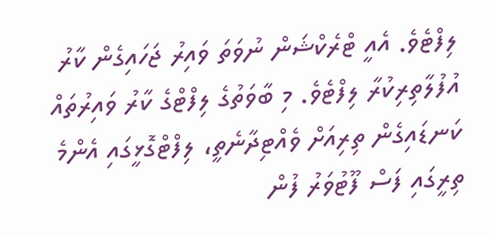ލިފްޓެވެ. އެއީ ޓްރެކްޝަން ނުވަތަ ވައިރު ޖަހައިގެން ކާރު އުފުލާތިރިކުރާ ލިފްޓެވެ. މި ބާވަތުގެ ލިފްޓްގެ ކާރު ވައިރުތައް ކަނޑައިގެން ތިރިއަށް ވެއްޓިދާނެތީ، ލިފްޓްގޮޅީގައި އެންމެ ތިރީގައި ފަސް ފޫޓުވަރު ފުން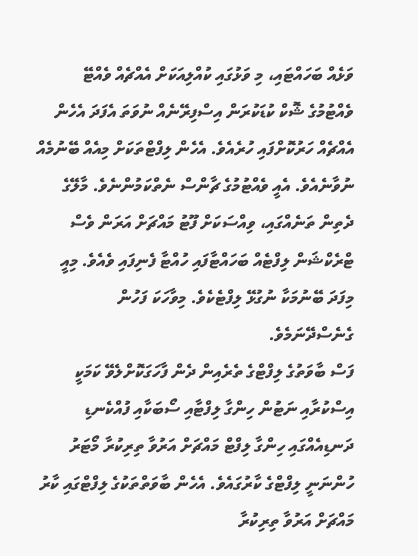ވަޅެއް ބަހައްޓައި، މި ވަޅުގައި ކުއްލިއަކަށް އެއްޗެއް ވެއްޓޭ ވެއްޓުމުގެ ޝޮކް ކުޑަކުރަން އިސްފިރޭނެއް ނުވަތަ އެފަދަ އެހެން އެއްޗެއް ހަރުކޮށްފައި ހުރެއެވެ. އެހެން ލިފްޓްތަކަށް މިއެއް ބޭނުމެއް ނުވާނެއެވެ. އެއީ ވެއްޓުމުގެ ޗާންސް ނެތްކަމުންނެވެ. މާލޭގެ ދެތިން ތަނެއްގައި، ވިއްސަކަށް ފޫޓު މައްޗަށް އަރަން ވެސް ޓްރެކްޝަން ލިފްޓެއް ބަހައްޓާފައި ހުއްޓާ ފެނިފައި ވެއެވެ. މިއީ މިފަދަ ބޭނުމަކާ ނުގުޅޭ ލިފްޓެކެވެ. މިވާހަކަ ފަހުން ގެނެސްދޭނަމެވެ.
ފަސް ބާވަތުގެ ލިފްޓްގެ ތެރެއިން ދެން ފާހަގަކޮށްލެވޭ ކަމަކީ އިސްކުރާއި ނަޓުން ހިންގާ ލިފްޓާއި ސޯބަކާއި ފުއްކެނޑި ދަނޑިއެއްގައި ހިންގާ ލިފްޓް މައްޗަށް އަރުވާ ތިރިކުރާ މޯޓަރު ހުންނަނީ ލިފްޓްގެ ކާރުގައެވެ. އެހެން ބާވަތްތަކުގެ ލިފްޓްގައި ކާރު މައްޗަށް އަރުވާ ތިރިކުރާ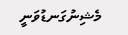މެޝިނުގަނޑުވަނީ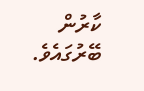ކާރުން ބޭރުގައެވެ.